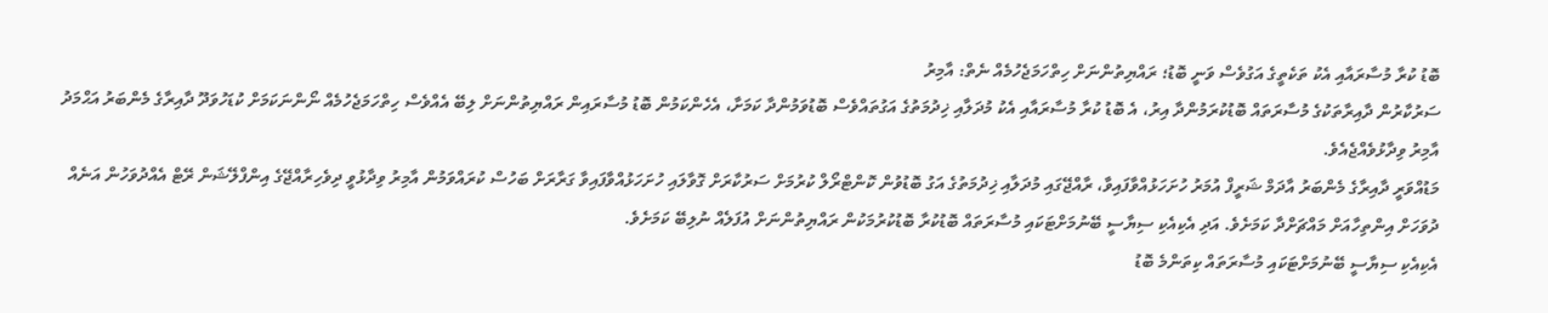ބޮޑު ކުރާ މުސާރައާއި އެކު ތަކެތީގެ އަގުވެސް ވަނީ ބޮޑު؛ ރައްޔިތުންނަށް ހިތްހަމަޖެހުމެއް ނެތް: އާމިރު
ސަރުކާރުން ދާއިރާތަކުގެ މުސާރަތައް ބޮޑުކުރަމުންދާ އިރު، އެ ބޮޑު ކުރާ މުސާރައާއި އެކު މުދަލާއި ޚިދުމަތުގެ އަގުތައްވެސް ބޮޑުވަމުންދާ ކަމަށާ، އެހެންކަމުން ބޮޑު މުސާރައިން ރައްޔިތުންނަށް ލިބޭ އެއްވެސް ހިތްހަމަޖެހުމެއް ނޯންނަކަމަށް ކުޑަހުވަދޫ ދާއިރާގެ މެންބަރު އަޙްމަދު އާމިރު ވިދާޅުވެއްޖެއެވެ.
މަޑުއްވަރީ ދާއިރާގެ މެންބަރު އާދަމް ޝަރީފް އުމަރު ހުށަހަޅުއްވާފައިވާ، ރާއްޖޭގައި މުދަލާއި ޚިދުމަތުގެ އަގު ބޮޑުވުން ކޮންޓްރޯލް ކުރުމަށް ސަރުކާރަށް ގޮވާލައި ހުށަހަޅުއްވާފައިވާ ގަރާރަށް ބަހުސް ކުރައްވަމުން އާމިރު ވިދާޅުވީ ދިވެހިރާއްޖޭގެ އިންފްލޭޝަން ރޭޓް އެއްދުވަހުން އަނެއް ދުވަހަށް އިންތިހާއަށް މައްޗަށްދާ ކަމަށެވެ. އަދި އެކިއެކި ސިޔާސީ ބޭނުމަށްޓަކައި މުސާރަތައް ބޮޑުކުރާ ބޮޑުކުރުމަކުން ރައްޔިތުންނަށް އުފަލެއް ނުލިބޭ ކަމަށެވެ.
އެކިއެކި ސިޔާސީ ބޭނުމަށްޓަކައި މުސާރަތައް ކިތަންމެ ބޮޑު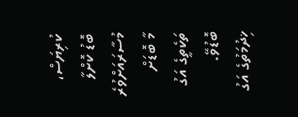ކުރިޔަސް، ބޮޑު ކޮށްލާ މުސާރައަށްވުރެ މާ ބޮޑަށް ތަކެތީގެ އަގު ބޮޑުވޭ. ޚިދުމަތުގެ އަގު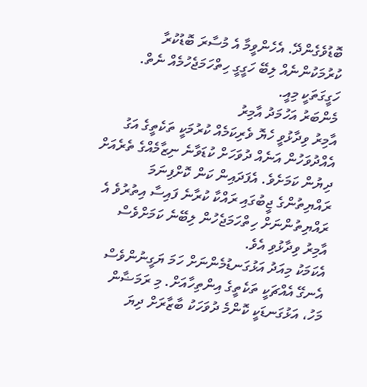ބޮޑުވެގެންދޭ. އެހެންވީމާ އެ މުސާރަ ބޮޑުކުރާ ކުރުމަކުންނެއް ލިބޭ ހަގީގީ ހިތްހަމަޖެހުމެއް ނެތް. ހަގީގަތަކީ މިއީ.
މެންބަރު އަހުމަދު އާމިރު
އާމިރު ވިދާޅުވީ ހެޔޮ ވެރިކަމެއް ކުރުމަކީ ތަކެތީގެ އަގު އެއްދުވަހުން އަނެއް ދުވަހަށް ކުޑަވާނެ ނިޒާމެއްގެ ތެރެއަށް ދިޔުން ކަމަށެވެ. އެފަދައިން ކަން ކޮށްފިނަމަ ރައްޔިތުންގެ ޖީބުގައި ރައްކާ ކުރާނެ ފައިސާ އިތުރުވެ އެ ރައްޔިތުންނަށް ހިތްހަމަޖެހުން ލިބޭނެ ކަމަށްވެސް އާމިރު ވިދާޅުވި އެވެ.
އެކަމަކު މިއަދު އަޅުގަނޑުމެންނަށް ހަމަ ޔަގީނުންވެސް އެނގޭ އެއްޗަކީ ތަކެތީގެ އިންތިހާއަށް. މި ރަމަޟާން މަހު، އަޅުގަނޑަކީ ކޮންމެ ދުވަހަކު ބާޒާރަށް ދިޔަ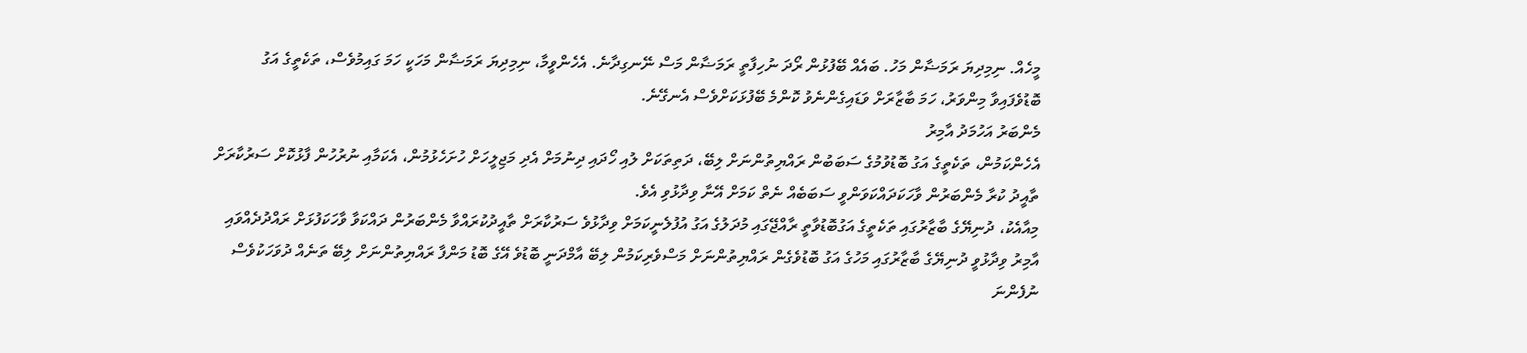މީހެއް. ނިމިދިޔަ ރަމަޟާން މަހު. ބައެއް ބޭފުޅުން ރޯދަ ނުހިފާތީ ރަމަޟާން މަސް ނޭނގިދާނެ. އެހެންވީމާ، ނިމިދިޔަ ރަމަޟާން މަހަކީ ހަމަ ގައިމުވެސް، ތަކެތީގެ އަގު ބޮޑުވެފައިވާ މިންވަރު، ހަމަ ބާޒާރަށް ވަޑައިގެންނެވު ކޮންމެ ބޭފުޅަކަށްވެސް އެނގޭނެ.
މެންބަރު އަހުމަދު އާމިރު
އެހެންކަމުން، ތަކެތީގެ އަގު ބޮޑުވުމުގެ ސަބަބުން ރައްޔިތުންނަށް ލިބޭ، ދަތިތަކަށް ލުއި ހޯދައި ދިނުމަށް އެދި މަޖިލީހަށް ހުށަހެޅުމުން، އެކަމާއި ނުރުހުން ފާޅުކޮށް ސަރުކާރަށް ތާއީދު ކުރާ މެންބަރުން ވާހަކަދައްކަވަންވީ ސަބަބެއް ނެތް ކަމަށް އޭނާ ވިދާޅުވި އެވެ.
މިއާއެކު، ދުނިޔޭގެ ބާޒާރުގައި ތަކެތީގެ އަގުބޮޑުވާތީ ރާއްޖޭގައި މުދަލުގެ އަގު އުފުލެނީކަމަށް ވިދާޅުވެ ސަރުކާރަށް ތާއީދުކުރައްވާ މެންބަރުން ދައްކަވާ ވާހަކަފުޅަށް ރައްދުދެއްވައި އާމިރު ވިދާޅުވީ ދުނިޔޭގެ ބާޒާރުގައި މަހުގެ އަގު ބޮޑުވެގެން ރައްޔިތުންނަށް މަސްވެރިކަމުން ލިބޭ އާމްދަނީ ބޮޑުވެ އޭގެ ބޮޑު މަންފާ ރައްޔިތުންނަށް ލިބޭ ތަނެއް ދުވަހަކުވެސް ނުފެންނަ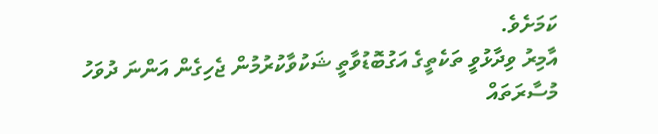ކަމަށެވެ.
އާމިރު ވިދާޅުވީ ތަކެތީގެ އަގުބޮޑުވާތީ ޝަކުވާކުރުމުން ޖެހިގެން އަންނަ ދުވަހު މުސާރަތައް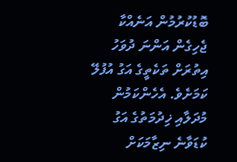ބޮޑުކުރުމުން އަނެއްކާ ޖެހިގެން އަންނަ ދުވަހު އިތުރަށް ތަކެތީގެ އަގު އުފުލޭ ކަމަށެވެ. އެހެންކަމުން މުދަލާއި ޚިދުމަތުގެ އަގު ކުޑަވާނެ ނިޒާމަކަށް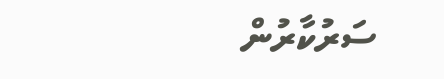ސަރުކާރުން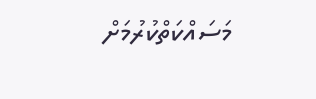މަސައްކަތްކުރުމަށް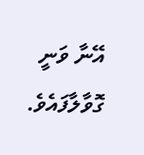އޭނާ ވަނީ ގޮވާލާފައެވެ.